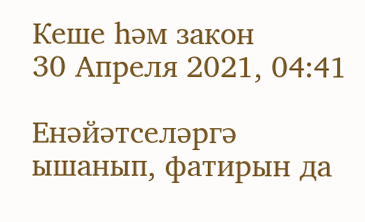Кеше һәм закон
30 Апреля 2021, 04:41

Енәйәтселәргә ышанып, фатирын да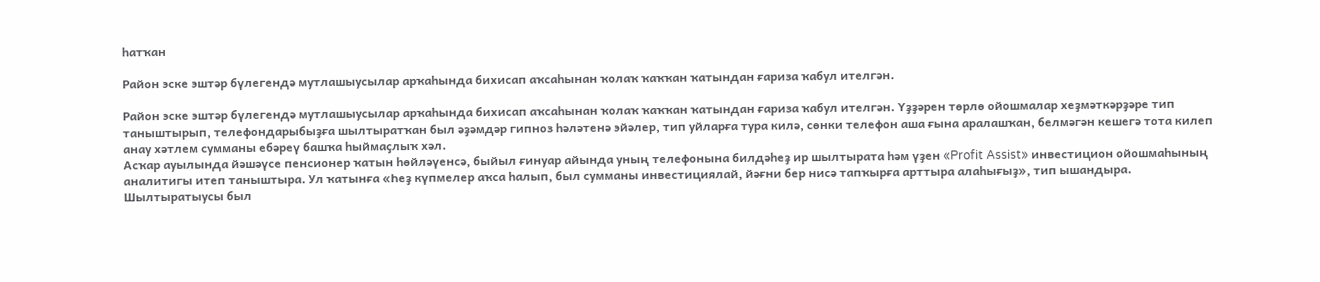һатҡан

Район эске эштәр бүлегендә мутлашыусылар арҡаһында бихисап аҡсаһынан ҡолаҡ ҡаҡҡан ҡатындан ғариза ҡабул ителгән.

Район эске эштәр бүлегендә мутлашыусылар арҡаһында бихисап аҡсаһынан ҡолаҡ ҡаҡҡан ҡатындан ғариза ҡабул ителгән. Үҙҙәрен төрлө ойошмалар хеҙмәткәрҙәре тип таныштырып, телефондарыбыҙға шылтыратҡан был әҙәмдәр гипноз һәләтенә эйәлер, тип уйларға тура килә, сөнки телефон аша ғына аралашҡан, белмәгән кешегә тота килеп анау хәтлем сумманы ебәреү башҡа һыймаҫлыҡ хәл.
Асҡар ауылында йәшәүсе пенсионер ҡатын һөйләүенсә, быйыл ғинуар айында уның телефонына билдәһеҙ ир шылтырата һәм үҙен «Profit Assist» инвестицион ойошмаһының аналитигы итеп таныштыра. Ул ҡатынға «Һеҙ күпмелер аҡса һалып, был сумманы инвестициялай, йәғни бер нисә тапҡырға арттыра алаһығыҙ», тип ышандыра. Шылтыратыусы был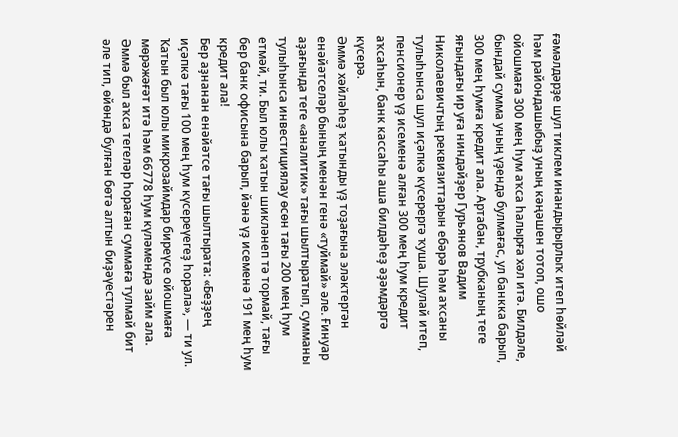ғәмәлдәрҙе шул тиклем инандырырлыҡ итеп һөйләй һәм райондашыбыҙ уның кәңәшен тотоп, ошо ойошмаға 300 мең һум аҡса һалырға хәл итә. Билдәле, бындай сумма уның үҙендә булмағас, ул банкка барып, 300 мең һумға кредит ала. Артабан, трубканың теге яғындағы ир уға ниндәйҙер Гурьянов Вадим Николаевичтың реквизиттарын ебәрә һәм аҡсаны тулыһынса шул иҫәпкә күсерергә ҡуша. Шулай итеп, пенсионер үҙ исеменә алған 300 мең һум кредит аҡсаһын, банк кассаһы аша билдәһеҙ әҙәмдәргә күсерә.
Әммә хәйләһеҙ ҡатынды үҙ тоҙағына эләктергән енәйәтселәр бының менән генә «туймай» әле. Ғинуар аҙағында теге «аналитик» тағы шылтыратып, сумманы тулыһынса инвестициялау өсөн тағы 200 мең һум етмәй, ти. Был юлы ҡатын шикләнеп тә тормай, тағы бер банк офисына барып, йәнә үҙ исеменә 191 мең һум кредит ала!
Бер аҙнанан енәйәтсе тағы шылтырата: «Беҙҙең иҫәпкә тағы 100 мең һум күсереүегеҙ һорала», — ти ул. Ҡатын был юлы микрозаймдар биреүсе ойошмаға мөрәжәғәт итә һәм 66778 һум күләмендә займ ала. Әммә был аҡса тегеләр һораған суммаға тулмай бит әле тип, өйөндә булған бөтә алтын биҙәүестәрен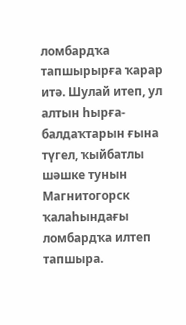ломбардҡа тапшырырға ҡарар итә. Шулай итеп, ул алтын һырға-балдаҡтарын ғына түгел, ҡыйбатлы шәшке тунын Магнитогорск ҡалаһындағы ломбардҡа илтеп тапшыра.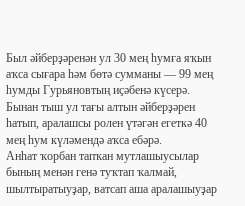Был әйберҙәренән ул 30 мең һумға яҡын аҡса сығара һәм бөтә сумманы — 99 мең һумды Гурьяновтың иҫәбенә күсерә.
Бынан тыш ул тағы алтын әйберҙәрен һатып, аралашсы ролен үтәгән егеткә 40 мең һум күләмендә аҡса ебәрә.
Анһат ҡорбан тапҡан мутлашыусылар бының менән генә туҡтап ҡалмай, шылтыратыуҙар, ватсап аша аралашыуҙар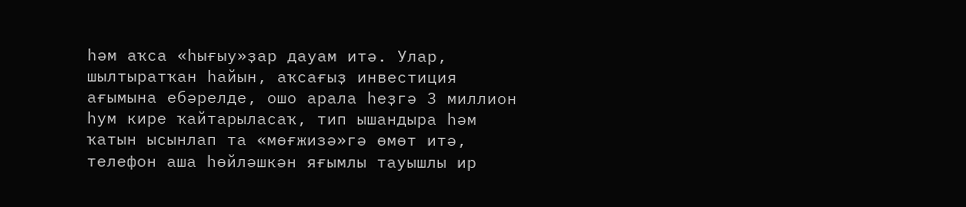һәм аҡса «һығыу»ҙар дауам итә. Улар, шылтыратҡан һайын, аҡсағыҙ инвестиция ағымына ебәрелде, ошо арала һеҙгә 3 миллион һум кире ҡайтарыласаҡ, тип ышандыра һәм ҡатын ысынлап та «мөғжизә»гә өмөт итә, телефон аша һөйләшкән яғымлы тауышлы ир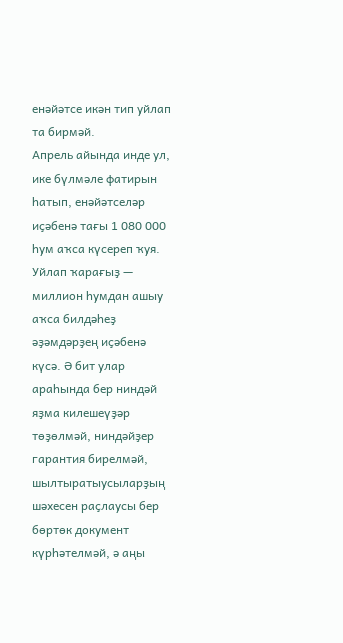енәйәтсе икән тип уйлап та бирмәй.
Апрель айында инде ул, ике бүлмәле фатирын һатып, енәйәтселәр иҫәбенә тағы 1 080 000 һум аҡса күсереп ҡуя. Уйлап ҡарағыҙ — миллион һумдан ашыу аҡса билдәһеҙ әҙәмдәрҙең иҫәбенә күсә. Ә бит улар араһында бер ниндәй яҙма килешеүҙәр төҙөлмәй, ниндәйҙер гарантия бирелмәй, шылтыратыусыларҙың шәхесен раҫлаусы бер бөртөк документ күрһәтелмәй, ә аңы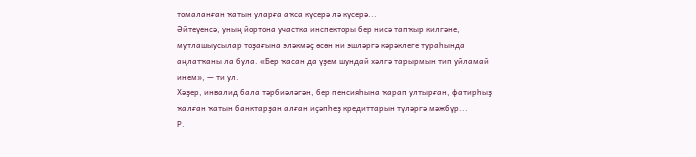томаланған ҡатын уларға аҡса күсерә лә күсерә...
Әйтеүенсә, уның йортона участка инспекторы бер нисә тапҡыр килгәне, мутлашыусылар тоҙағына эләкмәҫ өсөн ни эшләргә кәрәклеге тураһында аңлатҡаны ла була. «Бер ҡасан да үҙем шундай хәлгә тарырмын тип уйламай инем», — ти ул.
Хәҙер, инвалид бала тәрбиәләгән, бер пенсияһына ҡарап ултырған, фатирһыҙ ҡалған ҡатын банктарҙан алған иҫәпһеҙ кредиттарын түләргә мәжбүр...
Р.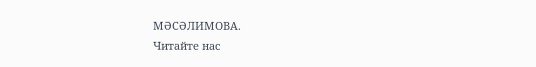МӘСӘЛИМОВА.
Читайте нас